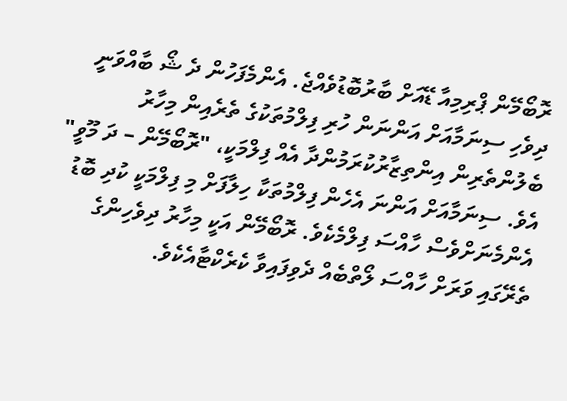ރޮބޯމޭން ޕްރިމިއާ ޑޭއަށް ބާރުބޮޑުވެއްޖެ. އެންމެފަހުން ދެ ޝޯ ބާއްވަނީ
ދިވެހި ސިނަމާއަށް އަންނަން ހުރި ފިލްމުތަކުގެ ތެރެއިން މިހާރު ބެލުންތެރިން އިންތިޒާރުކުރަމުންދާ އެއް ފިލްމަކީ، "ރޮބޯމޭން – ދަ މޫވީ" އެވެ. ސިނަމާއަށް އަންނަ އެހެން ފިލްމުތަކާ ހިލާފަށް މި ފިލްމަކީ ކުދި ބޮޑު އެންމެނަށްވެސް ހާއްސަ ފިލްމެކެވެ. ރޮބޯމޭން އަކީ މިހާރު ދިވެހިންގެ ތެރޭގައި ވަރަށް ހާއްސަ ލޯތްބެއް ދެވިފައިވާ ކެރެކްޓާއެކެވެ.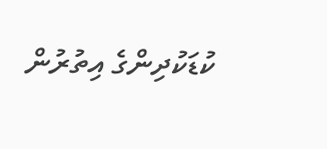ކުޑަކުދިންގެ އިތުރުން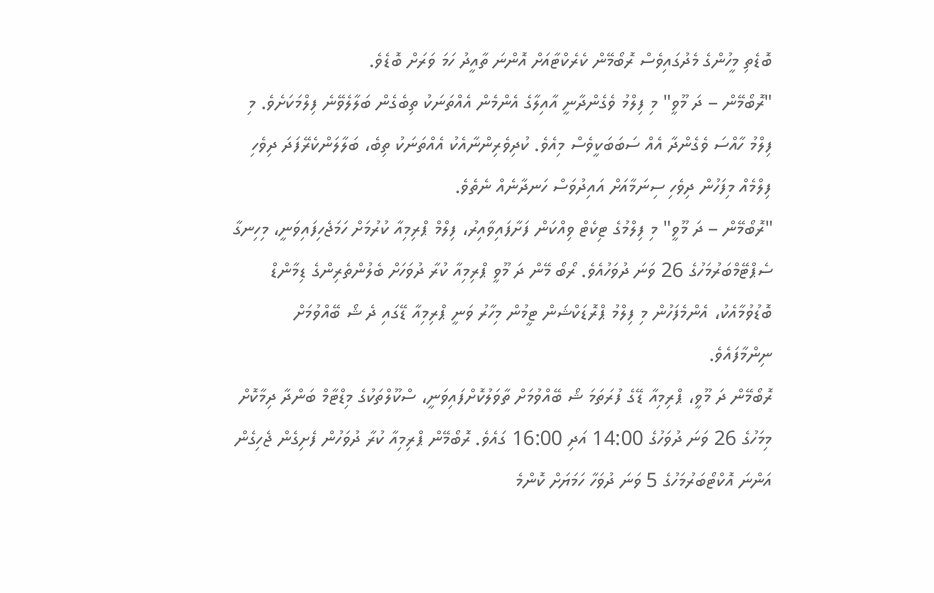ބޮޑެތި މީހުންގެ މެދުގައިވެސް ރޮބޯމޭން ކެރެކްޓާއަށް އޮންނަ ތާއީދު ހަމަ ވަރަށް ބޮޑެވެ.
"ރޮބޯމޭން – ދަ މޫވީ" މި ފިލްމު ވެގެންދާނީ އާއިލާގެ އެންމެން އެއްތަނަކު ތިބެގެން ބަލާލެވޭނެ ފިލްމަކަށެވެ. މި ފިލްމު ހާއްސަ ވެގެންދާ އެއް ސަބަބަކީވެސް މިއެވެ. ކުދިވެރިންނާއެކު އެއްތަނަކު ތިބެ، ބަލާލަންކެރޭފަދަ ދިވެހި ފިލްމެއް މިފަހުން ދިވެހި ސިނަމާއަށް އައިދުވަސް ހަނދާނެއް ނެތެވެ.
"ރޮބޯމޭން – ދަ މޫވީ" މި ފިލްމުގެ ޓިކެޓް ވިއްކަން ފަށާފައިވާއިރު، ފިލްމް ޕްރިމިއާ ކުރުމަށް ހަމަޖެހިފައިވަނީ، މިހިނގާ ސެޕްޓޭމްބަރުމަހުގެ 26 ވަނަ ދުވަހުއެވެ. ރޯބޯ މޭން ދަ މޫވީ ޕްރިމިއާ ކުރާ ދުވަހަށް ބެލުންތެރިންގެ ޑިމާންޑް ބޮޑުވުމާއެކު، އެންމެފަހުން މި ފިލްމު ޕްރޮޑަކްޝަން ޓީމުން މިހާރު ވަނީ ޕްރިމިއާ ޑޭގައި ދެ ޝޯ ބޭއްވުމަށް ނިންމާފައެވެ.
ރޮބޯމޭން ދަ މޫވީ، ޕްރިމިއާ ޑޭގެ ފުރަތަމަ ޝޯ ބޭއްވުމަށް ތާވަލުކޮށްފައިވަނީ، ސްކޫލްތަކުގެ މިޑްޓާމް ބަންދާ ދިމާކޮށް މިމަހުގެ 26 ވަނަ ދުވަހުގެ 14:00 އަދި 16:00 ގައެވެ. ރޮބޯމޭން ޕްރިމިއާ ކުރާ ދުވަހުން ފެށިގެން ޖެހިގެން އަންނަ އޮކްޓޯބަރުމަހުގެ 5 ވަނަ ދުވަހާ ހަމަޔަށް ކޮންމެ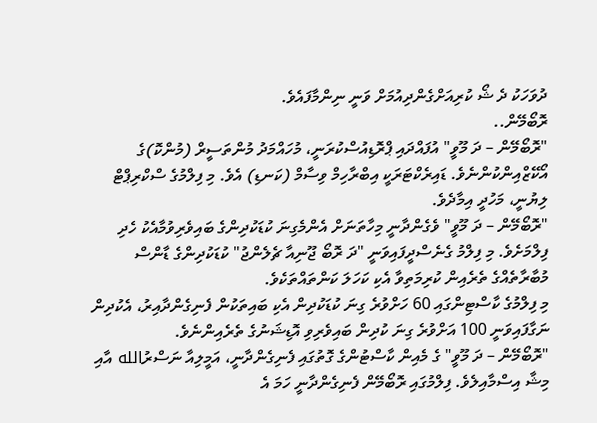ދުވަހަކު ދެ ޝޯ ކުރިއަށްގެންދިއުމަށް ވަނީ ނިންމާފައެވެ.
ރޮބޯމޭން..
"ރޮބޯމޭން – ދަ މޫވީ" އުފައްދައި ޕްރޮޑިއުސްކުރަނީ، މުހައްމަދު މުންތަސީރް (މުންކޮ)ގެ އޯކޭޒްއިންކުންނެވެ. ޑައިރެކްޓަރަކީ އިބްރާހިމް ވިސާމް (ކަނޑި) އެވެ. މި ފިލްމުގެ ސްކްރިޕްޓް ލިޔުނީ، މަހުދީ އިމާދެވެ.
"ރޮބޯމޭން – ދަ މޫވީ" ވެގެންދާނީ މިހާތަނަށް އެންމެގިނަ ކުޑަކުދިންގެ ބައިވެރިވުމާއެކު ހެދި ފިލްމަށެވެ. މި ފިލްމު ގެނެސްދީފައިވަނީ "ދަ ރޮބޯ ޖޫނިއާ ޗެލެންޖު" ކުޑަކުދިންގެ ޑާންސް މުބާރާތެއްގެ ތެރެއިން ކުރިމަތިވާ އެކި ކަހަލަ ކަންތައްތަކެވެ.
މި ފިލްމުގެ ކާސްޓިންގައި 60 ހަށްވުރެ ގިނަ ކުޑަކުދިން އެކި ބައިތަކުން ފެނިގެންދާއިރު، އެކުދިން ނަގާފައިވަނީ 100 އަށްވުރެ ގިނަ ކުދިން ބައިވެރިވި އޮޑިޝަނުގެ ތެރެއިންނެވެ.
"ރޮބޯމޭން – ދަ މޫވީ" ގެ މެއިން ކާސްޓުންގެ ގޮތުގައި ފެނިގެންދާނީ، އަމީލިއާ ނަސްރުالله އާއި މިޝާ އިސްމާއިލެވެ. ފިލްމުގައި ރޮބޯމޭން ފެނިގެންދާނީ ހަމަ އެ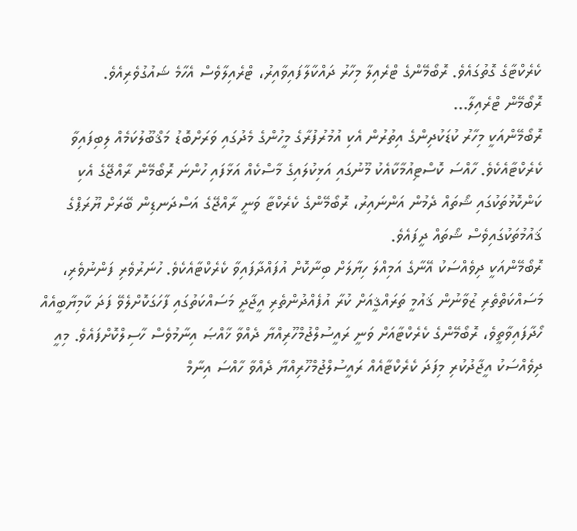ކެރެކްޓާގެ ގޮތުގައެވެ. ރޮބޯމޭންގެ ޓްރެއިލާ މިހާރު ދައްކާލާފައިވާއިރު، ޓްރެއިލާވެސް އެހާމެ ޝައުގުވެރިއެވެ.
ރޮބޯމޭން ޓްރެއިލާ...
ރޮބޯމޭންއަކީ މިހާރު ކުޑަކުދިންގެ އިތުރުން އެކި އުމުރުފުރާގެ މީހުންގެ މެދުގައި ވަރަށްބޮޑު މަޤްބޫލުކަމެއް ލިބިފައިވާ ކެރެކްޓާއެކެވެ. ހާއްސަ ކޮސްޓިއުމާކާއެކު މޫނުގައި އަޅިކުލައިގެ މާސްކެއް އަޅާފައި ހުންނަ ރޮބޯމޭން ރާއްޖޭގެ އެކި ކަންކޮޅުތަކުގައި ޝޯތައް ދެމުން އަންނައިރު، ރޮބޯމޭންގެ ކެރެކްޓާ ވަނީ ރާއްޖޭގެ އަސްދަނޑިން ބޭރަށް ޔޫރަޕްގެ ޤައުމުތަކުގައިވެސް ޝޯތައް ދީފައެވެ.
ރޮބޯމޭންއަކީ ދިވެއްސަކު އޭނާގެ އަމިއްލަ ހިޔާލަށް ބިނާކޮށް އުފައްދާފައިވާ ކެރެކްޓާއެކެވެ. ހުނަރުވެރި ފަންނުވެރި، މަސައްކަތްތެރި ޒުވާނުން ޤައުމީ ތަރައްޤީއަށް ކުރާ އުފެއްދުންތެރި އީޖާދީ މަސައްކަތުގައި ފާހަގަކޮށްލެވޭ ފަދަ ކާމިޔާބީއެއް ހޯދާފައިވާތީވެ، ރޮބޯމޭންގެ ކެރެކްޓާއަށް ވަނީ ރައީސުލްޖުމްހޫރިއްޔާ ދެއްވާ ޚާއްޞަ އިނާމުވެސް ހާސިލްކޮށްފައެވެ. މިއީ ދިވެއްސަކު އީޖާދުކުރި މިފަދަ ކެރެކްޓާއެއް ރައީސުލްޖުމްހޫރިއްޔާ ދެއްވާ ހާއްސަ އިނާމް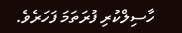ހާސިލްކުރި ފުރަތަމަ ފަހަރެވެ.